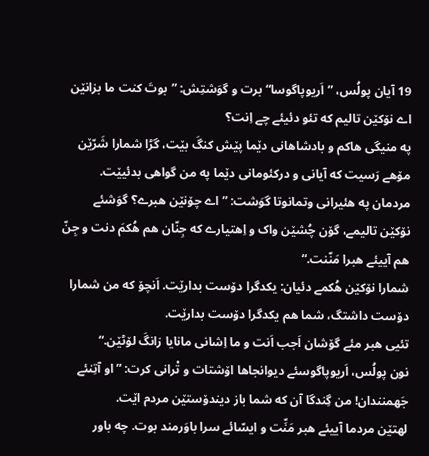19 آیان پولُس، ”اَریوپاگوسا“ برت و گوَشتِش: ”بوتَ کنت ما بزانێن اے نۆکێن تالیم که تئو دئیئے چے اِنت؟
په منیگی هاکم و بادشاهانی دێما پێش کنگَ بێت، گڑا شمارا شَرّێن مۆهے رَسیت که آیانی و درکئومانی دێما په من گواهی بدئیێت.
مردمان په هئیرانی وتمانوتا گوَشت: ”اے چۆنێن هبرے؟ گوَشئے نۆکێن تالیمے، گۆن چُشێن واک و اِهتیارے که جِنّان هم هُکمَ دنت و جِنّ هم آییئے هبرا مَنّنت.“
شمارا نۆکێن هُکمے دئیان: یکدگرا دۆست بدارێت. اَنچۆ که من شمارا دۆست داشتگ، شما هم یکدگرا دۆست بدارێت.
تئیی هبر مئے گۆشان اَجب اَنت و ما اِشانی مانایا زانگَ لۆٹێن.“
نون پولُس، اَریوپاگوسئے دیوانجاها اۆشتات و تْرانی کرت: ”او آتِنئے جَهمنندان! من گِندگا آن که شما باز دیندۆستێن مردم اێت.
لهتێن مردما آییئے هبر مَنِّت و ایسّائے سرا باوَرمند بوت. چه باور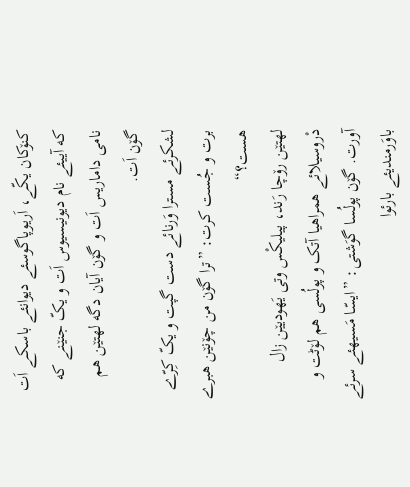کنۆکان یکّے، اَریوپاگوسئے دیوانئے باسکے اَت که آییئے نام دیونیسیوس اَت و یکّ جنێنے که نامی داماریس اَت و گۆن آیان دگه لهتێن هم گۆن اَت.
لشکرئے مسترا وَرنائے دست گپت و یکّ کِرّے برت و جُست کرت: ”ترا گۆن من چۆنێن هبرے هست؟“
لهتێن رۆچا رَند، پیلیکْس وتی یَهودیێن زال دْروسیلائے همراهیا آتک و پولُسی هم لۆٹت و آورت. گۆن پولُسا گوَشتی: ”ایسّا مَسیهئے سرئے باوَرمندیئے بارئوا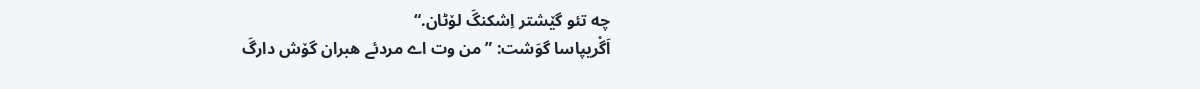چه تئو گێشتر اِشکنگَ لۆٹان.“
اَگْریپاسا گوَشت: ”من وت اے مردئے هبران گۆش دارگَ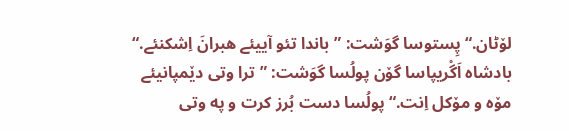لۆٹان.“ پِستوسا گوَشت: ”باندا تئو آییئے هبرانَ اِشکنئے.“
بادشاه اَگْریپاسا گۆن پولُسا گوَشت: ”ترا وتی دێمپانیئے مۆه و مۆکل اِنت.“ پولُسا دست بُرز کرت و په وتی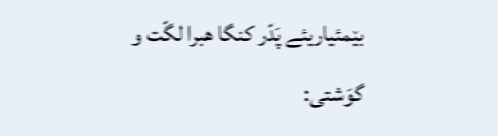بێمئیاریئے پَدّر کنگا هبرا لگّت و گوَشتی: